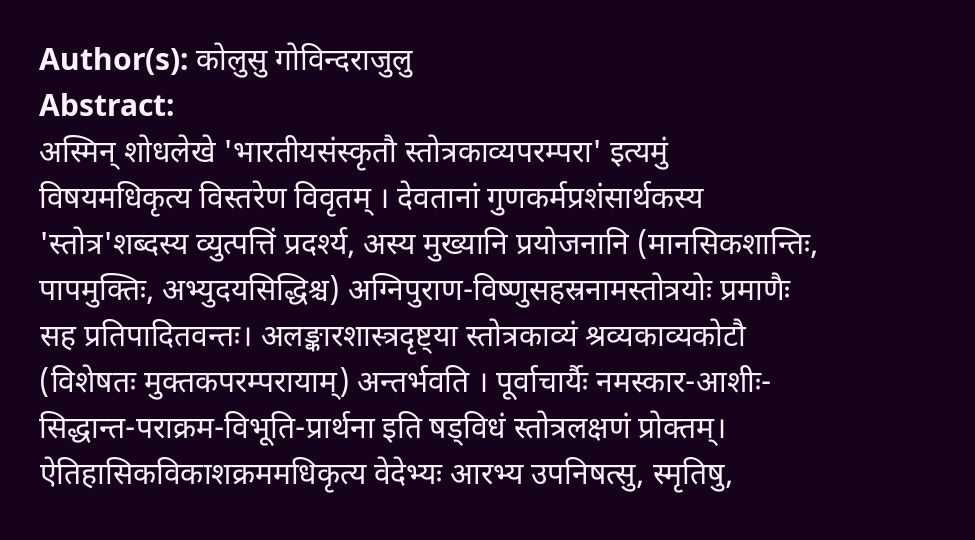Author(s): कोलुसु गोविन्दराजुलु
Abstract:
अस्मिन् शोधलेखे 'भारतीयसंस्कृतौ स्तोत्रकाव्यपरम्परा' इत्यमुं विषयमधिकृत्य विस्तरेण विवृतम् । देवतानां गुणकर्मप्रशंसार्थकस्य 'स्तोत्र'शब्दस्य व्युत्पत्तिं प्रदर्श्य, अस्य मुख्यानि प्रयोजनानि (मानसिकशान्तिः, पापमुक्तिः, अभ्युदयसिद्धिश्च) अग्निपुराण-विष्णुसहस्रनामस्तोत्रयोः प्रमाणैः सह प्रतिपादितवन्तः। अलङ्कारशास्त्रदृष्ट्या स्तोत्रकाव्यं श्रव्यकाव्यकोटौ (विशेषतः मुक्तकपरम्परायाम्) अन्तर्भवति । पूर्वाचार्यैः नमस्कार-आशीः-सिद्धान्त-पराक्रम-विभूति-प्रार्थना इति षड्विधं स्तोत्रलक्षणं प्रोक्तम्। ऐतिहासिकविकाशक्रममधिकृत्य वेदेभ्यः आरभ्य उपनिषत्सु, स्मृतिषु,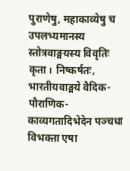पुराणेषु, महाकाव्येषु च उपलभ्यमानस्य स्तोत्रवाङ्मयस्य विवृतिः कृता। निष्कर्षतः, भारतीयवाङ्मये वैदिक-पौराणिक-काव्यगतादिभेदेन पञ्चधा विभक्ता एषा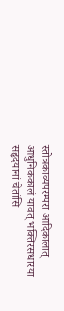स्तोत्रकाव्यपरम्परा आदिकालात् आधुनिककालं यावत् भक्तिरसधारया सहृदयानां चेतांसि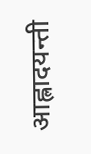आह्लादयन्ती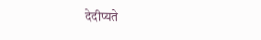देदीप्यते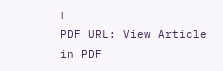।
PDF URL: View Article in PDF